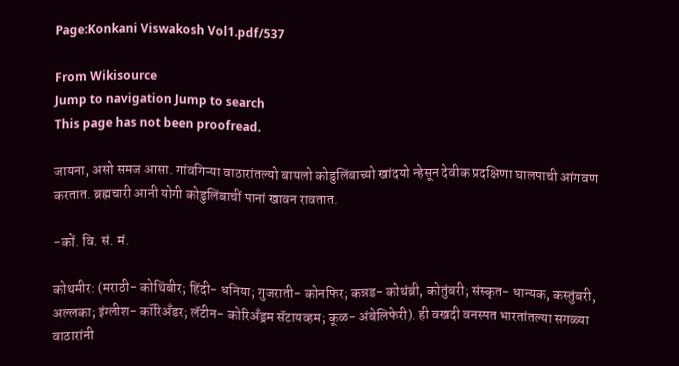Page:Konkani Viswakosh Vol1.pdf/537

From Wikisource
Jump to navigation Jump to search
This page has not been proofread.

जायना, असो समज आसा. गांवगिऱ्या वाठारांतल्यो बायलो कोडुलिंबाच्यो खांदयो न्हेसून देवीक प्रदक्षिणा घालपाची आंगवण करतात. ब्रह्मचारी आनी योगी कोडुलिंबाचीं पानां खावन रावतात.

-कों. वि. सं. मं.

कोथमीर: (मराठी- कोथिंबीर; हिंदी- धनिया; गुजराती- कोनफिर; कन्नड- कोथंब्री, कोतुंबरी; संस्कृत- धान्यक, कस्तुंबरी, अल्लका; इंग्लीश- कॉरिअँडर; लॅटीन- कोरिअँड्रम सॅटायव्हम; कूळ- अंबेलिफेरी). ही वखदी वनस्पत भारतांतल्या सगळ्या वाठारांनी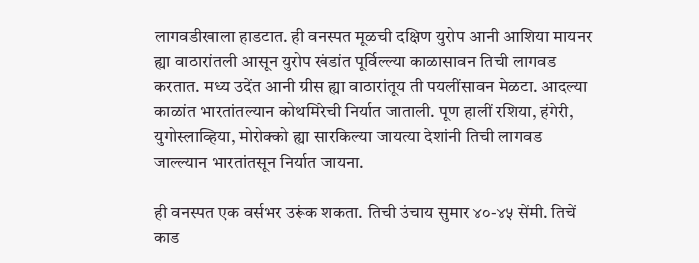लागवडीखाला हाडटात. ही वनस्पत मूळची दक्षिण युरोप आनी आशिया मायनर ह्या वाठारांतली आसून युरोप खंडांत पूर्विल्ल्या काळासावन तिची लागवड करतात. मध्य उदेंत आनी ग्रीस ह्या वाठारांतूय ती पयलींसावन मेळटा. आदल्या काळांत भारतांतल्यान कोथमिरेची निर्यात जाताली. पूण हालीं रशिया, हंगेरी, युगोस्लाव्हिया, मोरोक्को ह्या सारकिल्या जायत्या देशांनी तिची लागवड जाल्ल्यान भारतांतसून निर्यात जायना.

ही वनस्पत एक वर्सभर उरूंक शकता. तिची उंचाय सुमार ४०-४५ सेंमी. तिचें काड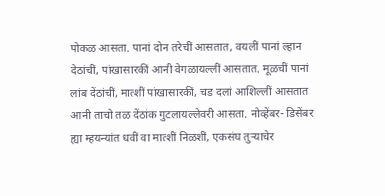पोकळ आसता. पानां दोन तरेचीं आसतात, वयलीं पानां ल्हान देठांचीं, पांखासारकीं आनी वेगळायल्लीं आसतात. मूळचीं पानां लांब देंठांचीं, मात्शीं पांखासारकीं, चड दलां आशिल्लीं आसतात आनी ताचो तळ देंठांक गुटलायल्लेवरी आसता. नोव्हेंबर- डिसेंबर ह्या म्हयन्यांत धवीं वा मात्शीं निळशीं, एकसंघ तुऱ्याचेर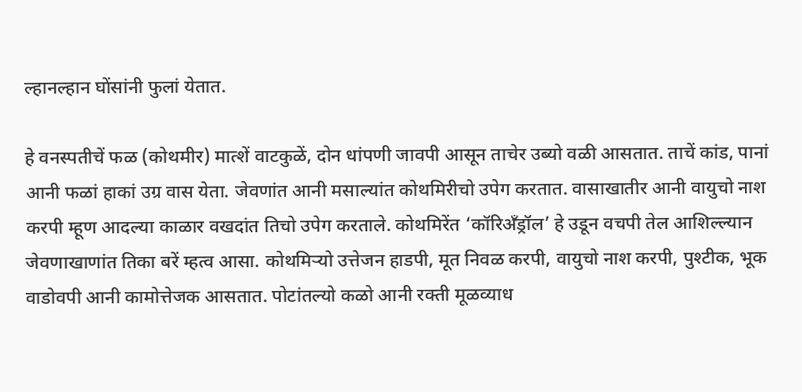ल्हानल्हान घोंसांनी फुलां येतात.

हे वनस्पतीचें फळ (कोथमीर) मात्शें वाटकुळें, दोन धांपणी जावपी आसून ताचेर उब्यो वळी आसतात. ताचें कांड, पानां आनी फळां हाकां उग्र वास येता. जेवणांत आनी मसाल्यांत कोथमिरीचो उपेग करतात. वासाखातीर आनी वायुचो नाश करपी म्हूण आदल्या काळार वखदांत तिचो उपेग करताले. कोथमिरेंत ‘कॉरिअँड्रॉल’ हे उडून वचपी तेल आशिल्ल्यान जेवणाखाणांत तिका बरें म्हत्व आसा. कोथमिऱ्यो उत्तेजन हाडपी, मूत निवळ करपी, वायुचो नाश करपी, पुश्टीक, भूक वाडोवपी आनी कामोत्तेजक आसतात. पोटांतल्यो कळो आनी रक्ती मूळव्याध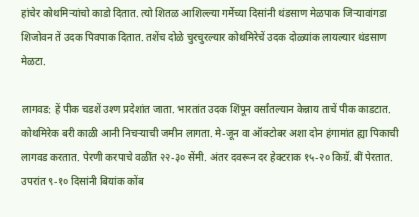हांचेर कोथमिऱ्यांचो काडो दितात. त्यो शितळ आशिल्ल्या गर्मेच्या दिसांनी थंडसाण मेळपाक जिऱ्यावांगडा शिजोवन तें उदक पिवपाक दितात. तशेंच दोळे चुरचुरल्यार कोथमिरेचें उदक दोळ्यांक लायल्यार थंडसाण मेळटा.

लागवड: हें पीक चडशें उश्ण प्रदेशांत जाता. भारतांत उदक शिंपून वर्सांतल्यान केन्नाय ताचें पीक काडटात. कोथमिरेक बरी काळी आनी निचऱ्याची जमीन लागता. मे-जून वा ऑक्टोबर अशा दोन हंगामांत ह्या पिकाची लागवड करतात. पेरणी करपाचे वळींत २२-३० सेंमी. अंतर दवरून दर हेक्टराक १५-२० किग्रॅ. बीं पेरतात. उपरांत ९-१० दिसांनी बियांक कोंब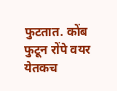फुटतात. कोंब फुटून रोंपे वयर येतकच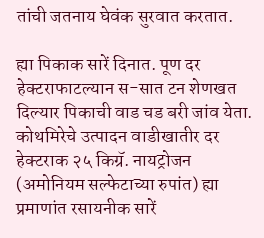तांची जतनाय घेवंक सुरवात करतात.

ह्या पिकाक सारें दिनात. पूण दर हेक्टराफाटल्यान स-सात टन शेणखत दिल्यार पिकाची वाड चड बरी जांव येता. कोथमिरेचे उत्पादन वाडीखातीर दर हेक्टराक २५ किग्रॅ. नायट्रोजन (अमोनियम सल्फेटाच्या रुपांत) ह्या प्रमाणांत रसायनीक सारें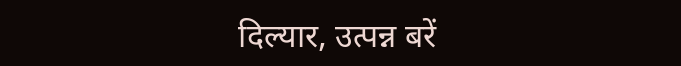दिल्यार, उत्पन्न बरें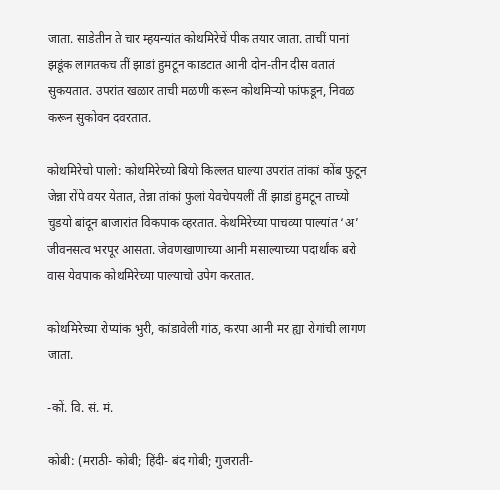जाता. साडेतीन ते चार म्हयन्यांत कोथमिरेचें पीक तयार जाता. ताचीं पानां झडूंक लागतकच तीं झाडां हुमटून काडटात आनी दोन-तीन दीस वतातं सुकयतात. उपरांत खळार ताची मळणी करून कोथमिऱ्यो फांफडून, निवळ करून सुकोवन दवरतात.

कोथमिरेचो पालो: कोथमिरेच्यो बियो किल्लत घाल्या उपरांत तांकां कोंब फुटून जेन्ना रोंपे वयर येतात, तेन्ना तांकां फुलां येवचेपयलीं तीं झाडां हुमटून ताच्यो चुडयो बांदून बाजारांत विकपाक व्हरतात. केथमिरेच्या पाचव्या पाल्यांत ‘अ’ जीवनसत्व भरपूर आसता. जेवणखाणाच्या आनी मसाल्याच्या पदार्थांक बरो वास येवपाक कोथमिरेच्या पाल्याचो उपेग करतात.

कोथमिरेच्या रोप्यांक भुरी, कांडावेली गांठ, करपा आनी मर ह्या रोगांची लागण जाता.

-कों. वि. सं. मं.

कोबी: (मराठी- कोबी; हिंदी- बंद गोबी; गुजराती-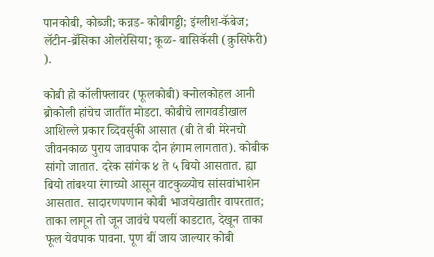पानकोबी, कोब्जी; कन्नड- कोबीगड्डी; इंग्लीश-कॅबेज; लॅटीन-ब्रॅसिका ओलरेसिया; कूळ- बासिकॅसी (क्रुसिफेरी) ).

कोबी हो कॉलीफ्लावर (फूलकोबी) क्नोलकोहल आनी ब्रोकोली हांचेच जातींत मोडटा. कोबीचे लागवडीखाल आशिल्ले प्रकार व्दिवर्सुकी आसात (बी ते बी मेरेनचो जीवनकाळ पुराय जावपाक दोन हंगाम लागतात). कोबीक सांगो जातात. दरेक सांगेक ४ ते ५ बियो आसतात. ह्या बियो तांबश्या रंगाच्यो आसून वाटकुळ्योच सांसवांभाशेन आसतात. सादारणपणान कोबी भाजयेखातीर वापरतात; ताका लागून तो जून जावंचे पयलीं काडटात, देखून ताका फूल येवपाक पावना. पूण बीं जाय जाल्यार कोबी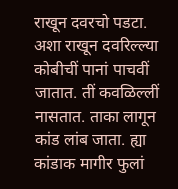राखून दवरचो पडटा. अशा राखून दवरिल्ल्या कोबीचीं पानां पाचवीं जातात. तीं कवळिल्लीं नासतात. ताका लागून कांड लांब जाता. ह्या कांडाक मागीर फुलां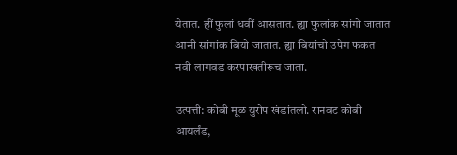येतात. हीं फुलां धवीं आसतात. ह्या फुलांक सांगो जातात आनी सांगांक बियो जातात. ह्या बियांचो उपेग फकत नवी लागवड करपाखतीरूच जाता.

उत्पत्ती: कोबी मूळ युरोप खंडांतलो. रानवट कोबी आयर्लंड,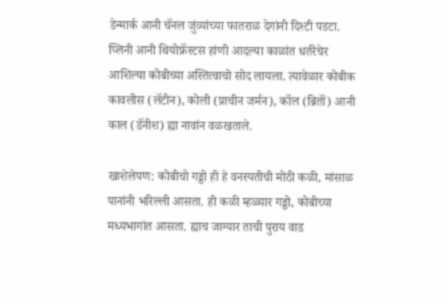डेन्मार्क आनी चॅनल जुंव्यांच्या फातराळ देगांनी दिश्टी पडटा. प्लिनी आनी थियोफ्रॅस्टस हांणी आदल्या काळांत धर्तरेचेर आशिल्या कोबीच्या अस्तित्वाचो सोद लायला. त्यावेळार कोबीक कावलीस (लॅटीन), कोली (प्राचीन जर्मन), कॉल (ब्रितॉं) आनी काल (डॅनीश) ह्या नावांन वळखताले.

खाशेलेपण: कोबीचो गड्डो ही हे वनस्पतीची मोठी कळी, मांसाळ पानांनी भरिल्ली आसता. ही कळी म्हळ्यार गड्डो, कोबीच्या मध्यभागांत आसता. ह्याच जाग्यार ताची पुराय वाड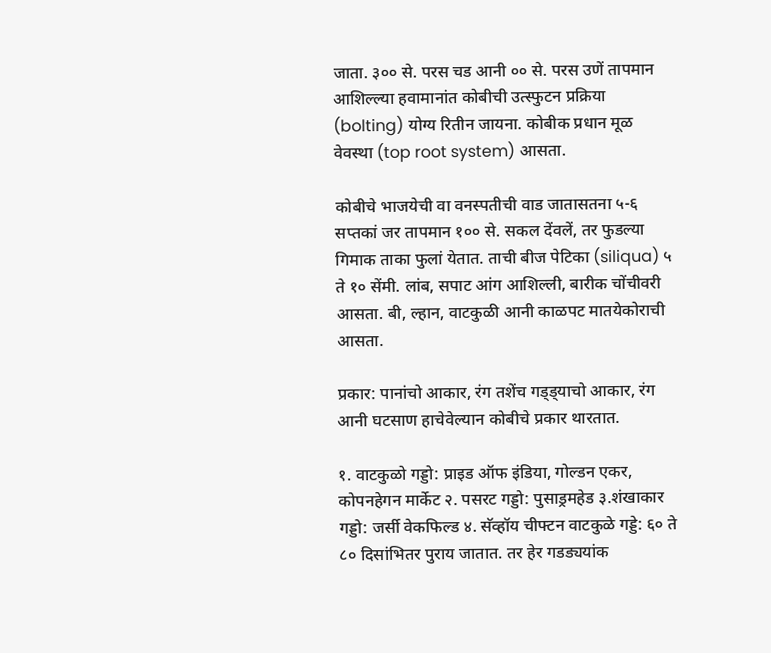जाता. ३०० से. परस चड आनी ०० से. परस उणें तापमान आशिल्ल्या हवामानांत कोबीची उत्स्फुटन प्रक्रिया (bolting) योग्य रितीन जायना. कोबीक प्रधान मूळ वेवस्था (top root system) आसता.

कोबीचे भाजयेची वा वनस्पतीची वाड जातासतना ५-६ सप्तकां जर तापमान १०० से. सकल देंवलें, तर फुडल्या गिमाक ताका फुलां येतात. ताची बीज पेटिका (siliqua) ५ ते १० सेंमी. लांब, सपाट आंग आशिल्ली, बारीक चोंचीवरी आसता. बी, ल्हान, वाटकुळी आनी काळपट मातयेकोराची आसता.

प्रकार: पानांचो आकार, रंग तशेंच गड्ड्याचो आकार, रंग आनी घटसाण हाचेवेल्यान कोबीचे प्रकार थारतात.

१. वाटकुळो गड्डो: प्राइड ऑफ इंडिया, गोल्डन एकर, कोपनहेगन मार्केट २. पसरट गड्डो: पुसाड्रमहेड ३.शंखाकार गड्डो: जर्सी वेकफिल्ड ४. सॅव्हॉय चीफ्टन वाटकुळे गड्डे: ६० ते ८० दिसांभितर पुराय जातात. तर हेर गडड्ययांक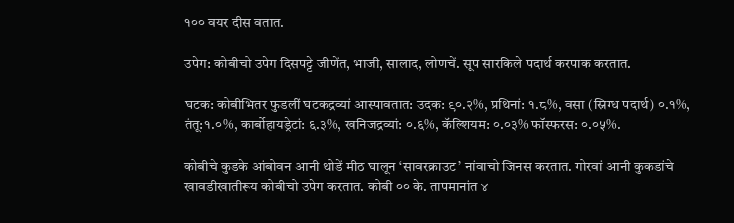१०० वयर दीस वतात.

उपेग: कोबीचो उपेग दिसपट्टे जीणेंत, भाजी, सालाद, लोणचें. सूप सारकिले पदार्थ करपाक करतात.

घटक: कोबीभितर फुडलीं घटकद्रव्यां आस्पावतात: उदक: ९०.२%, प्रथिनां: १.८%, वसा (स्निग्ध पदार्थ) ०.१%, तंतू:१.०%, कार्बोहायड्रेटां: ६.३%, खनिजद्रव्यां: ०.६%, कॅल्शियम: ०.०३% फॉस्फरस: ०.०५%.

कोबीचे कुडके आंबोवन आनी थोडें मीठ घालून ‘सावरक्राउट’ नांवाचो जिनस करतात. गोरवां आनी कुकडांचे खावडीखातीरूय कोबीचो उपेग करतात. कोबी ०० के. तापमानांत ४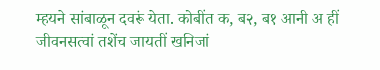म्हयने सांबाळून दवरूं येता. कोबींत क, ब२, ब१ आनी अ हीं जीवनसत्वां तशेंच जायतीं खनिजां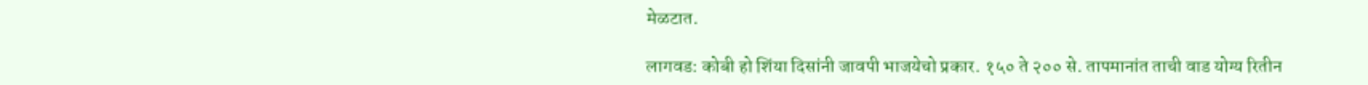मेळटात.

लागवड: कोबी हो शिंया दिसांनी जावपी भाजयेचो प्रकार. १५० ते २०० से. तापमानांत ताची वाड योग्य रितीन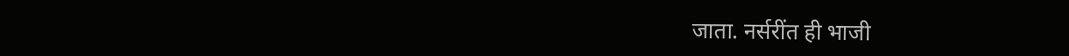जाता. नर्सरींत ही भाजी